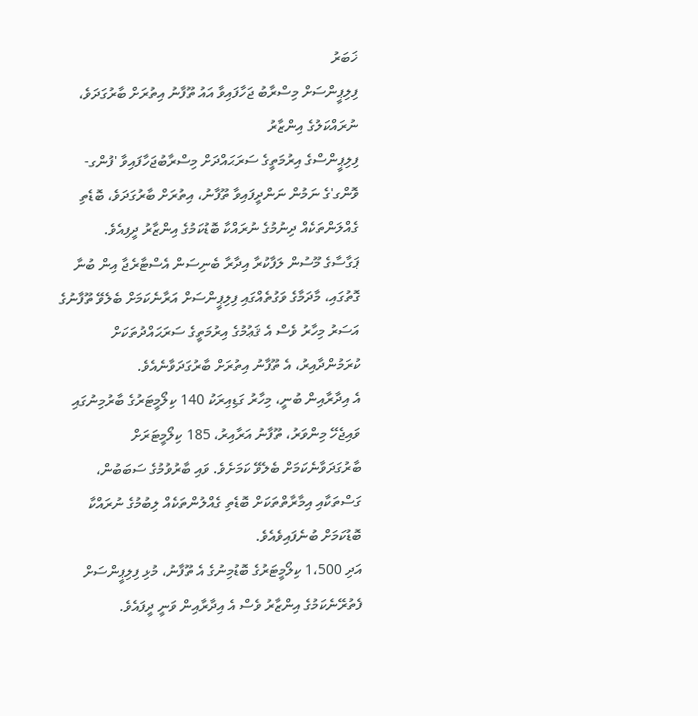ޚަބަރު
ފިލިޕީންސަށް މިސްރާބު ޖަހާފައިވާ އައު ތޫފާނު އިތުރަށް ބާރުގަދަވެ، ނުރައްކަލުގެ އިންޒާރު
ފިލިޕީންސްގެ އިރުމަތީގެ ސަރަޙައްދަށް މިސްރާބުޖަހާފައިވާ 'ފުންގ-ވޮންގ'ގެ ނަމުން ނަންދީފައިވާ ތޫފާނު، އިތުރަށް ބާރުގަދަވެ، ބޮޑެތި ގެއްލަންތަކެއް ދިނުމުގެ ނުރައްކާ ބޮޑުކަމުގެ އިންޒާރު ދީފިއެވެ.
ޕަގާސާގެ މޫސުން ލަފާކުރާ އިދާރާ ބެނިސަން އެސްޓާރެޖާ އިން ބުނާ ގޮތުގައި، މާދަމާގެ ވަގުތެއްގައި ފިލިޕީންސަށް އަރާނެކަމަށް ބެލެވޭ ތޫފާނުގެ އަސަރު މިހާރު ވެސް އެ ޤަޢުމުގެ އިރުމަތީގެ ސަރަޙައްދުތަކަށް ކުރަމުންދާއިރު، އެ ތޫފާނު އިތުރަށް ބާރުގަދަވާނެއެވެ.
އެ އިދާރާއިން ބުނީ، މިހާރު ގަޑިއިރަކު 140 ކިލޯމީޓަރުގެ ބާރުމިނުގައި ވައިޖެހޭ މިންވަރު، ތޫފާނު އަރާއިރު، 185 ކިލޯމީޓަރަށް ބާރުގަދަވާނެކަމަށް ބެލެވޭ ކަމަށެވެ. ވައި ބާރުވުމުގެ ސަބަބުން، ގަސްތަކާއި އިމާރާތްތަކަށް ބޮޑެތި ގެއްލުންތަކެއް ލިބުމުގެ ނުރައްކާ ބޮޑުކަމަށް ބުނެފައިވެއެވެ.
އަދި 1،500 ކިލޯމީޓަރުގެ ބޮޑުމިނުގެ އެ ތޫފާނު، މުޅި ފިލިޕީންސަށް ފެތުރޭނެކަމުގެ އިންޒާރު ވެސް އެ އިދާރާއިން ވަނީ ދީފައެވެ.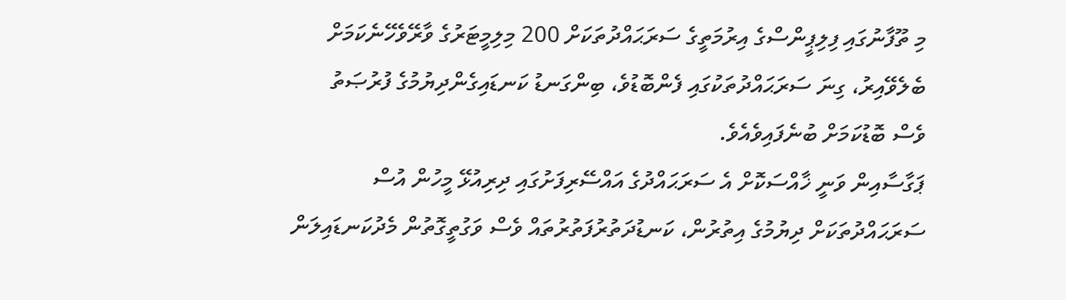މި ތޫފާނުގައި ފިލިޕީންސްގެ އިރުމަތީގެ ސަރަޙައްދުތަކަށް 200 މިލިމީޓަރުގެ ވާރޭވެހޭނެކަމަށް ބެލެވޭއިރު، ގިނަ ސަރަޙައްދުތަކުގައި ފެންބޮޑުވެ، ބިންގަނޑު ކަނޑައިގެންދިޔުމުގެ ފުރުޞަތު ވެސް ބޮޑުކަމަށް ބުނެފައިވެއެވެ.
ޕަގާސާއިން ވަނީ ޚާއްސަކޮށް އެ ސަރަޙައްދުގެ އައްސޭރިފަށުގައި ދިރިއުޅޭ މީހުން އުސް ސަރަޙައްދުތަކަށް ދިޔުމުގެ އިތުރުން، ކަނޑުދަތުރުފަތުރުތައް ވެސް ވަގުތީގޮތުން މެދުކަނޑައިލަން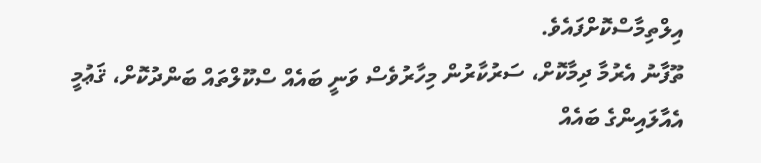އިލްތިމާސްކޮށްފައެވެ.
ތޫފާނު އެރުމާ ދިމާކޮށް، ސަރުކާރުން މިހާރުވެސް ވަނީ ބައެއް ސްކޫލްތައް ބަންދުކޮށް، ޤަޢުމީ އެއާލައިންގެ ބައެއް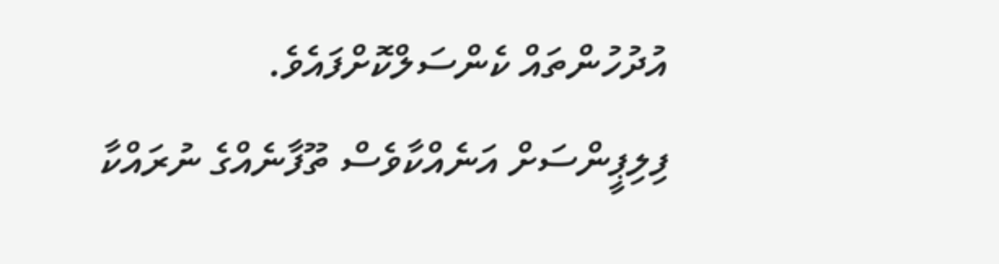އުދުހުންތައް ކެންސަލްކޮށްފައެވެ.
ފިލިޕީންސަށް އަނެއްކާވެސް ތޫފާނެއްގެ ނުރައްކާ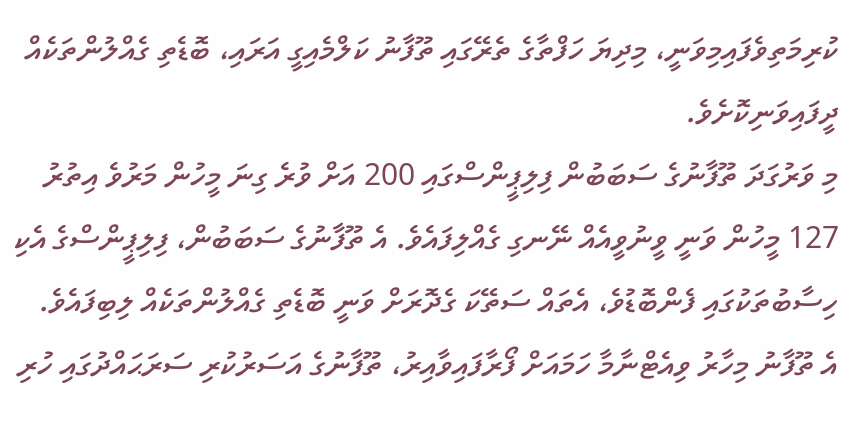ކުރިމަތިވެފައިމިވަނީ، މިދިޔަ ހަފްތާގެ ތެރޭގައި ތޫފާނު ކަލްމެއިގީ އަރައި، ބޮޑެތި ގެއްލުންތަކެއް ދީފައިވަނިކޮށެވެ.
މި ވަރުގަދަ ތޫފާނުގެ ސަބަބުން ފިލިޕީންސްގައި 200 އަށް ވުރެ ގިނަ މީހުން މަރުވެ އިތުރު 127 މީހުން ވަނީ ވީނުވީއެއް ނޭނގި ގެއްލިފައެވެ. އެ ތޫފާނުގެ ސަބަބުން، ފިލިޕީންސްގެ އެކި ހިސާބުތަކުގައި ފެންބޮޑުވެ، އެތައް ސަތޭކަ ގެދޮރަށް ވަނީ ބޮޑެތި ގެއްލުންތަކެއް ލިބިފައެވެ.
އެ ތޫފާނު މިހާރު ވިއެޓްނާމާ ހަމައަށް ފޯރާފައިވާއިރު، ތޫފާނުގެ އަސަރުކުރި ސަރަޙައްދުގައި ހުރި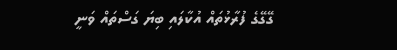ގޭގޭގެ ފުރާޅުތައް އުކާލައި ބިޔަ ގަސްތައް ވަނީ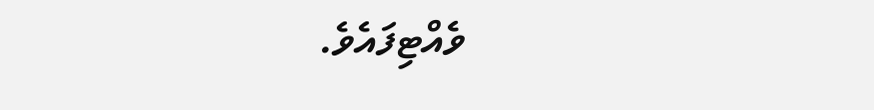ވެއްޓިފައެވެ.